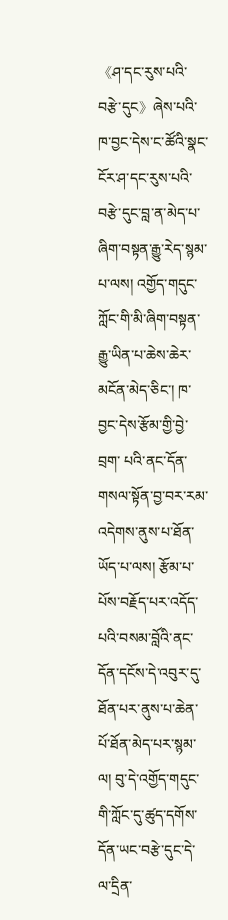《ཤ་དང་རུས་པའི་བརྩེ་དུང》ཞེས་པའི་ཁ་བྱང་དེས་ང་ཚོའི་སྣང་ངོར་ཤ་དང་རུས་པའི་བརྩེ་དུང་བླ་ན་མེད་པ་ཞིག་བསྟན་རྒྱུ་རེད་སྙམ་པ་ལས། འགྱོད་གདུང་ཀློང་གི་མི་ཞིག་བསྟན་རྒྱུ་ཡིན་པ་ཆེས་ཆེར་མངོན་མེད་ཅིང་། ཁ་བྱང་དེས་རྩོམ་གྱི་བྱེ་བྲག་ པའི་ནང་དོན་གསལ་སྟོན་བྱ་བར་རམ་འདེགས་ནུས་པ་ཐོན་ཡོད་པ་ལས། རྩོམ་པ་པོས་བརྗོད་པར་འདོད་པའི་བསམ་བློའི་ནང་དོན་དངོས་དེ་འབུར་དུ་ཐོན་པར་ནུས་པ་ཆེན་པོ་ཐོན་མེད་པར་སྙམ་ལ། བུ་དེ་འགྱོད་གདུང་གི་ཀློང་དུ་ཚུད་དགོས་དོན་ཡང་བརྩེ་དུང་དེ་ལ་དྲིན་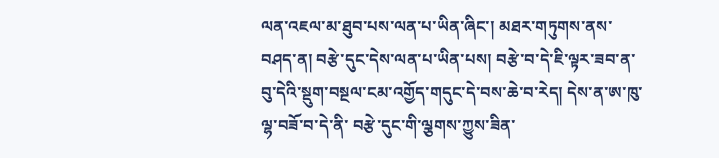ལན་འཇལ་མ་ཐུབ་པས་ལན་པ་ཡིན་ཞིང་། མཐར་གཏུགས་ནས་བཤད་ན། བརྩེ་དུང་དེས་ལན་པ་ཡིན་པས། བརྩེ་བ་དེ་ཇི་ལྟར་ཟབ་ན་བུ་དེའི་སྡུག་བསྔལ་ངམ་འགྱོད་གདུང་དེ་བས་ཆེ་བ་རེད། དེས་ན་ཨ་ཁུ་ལྷ་བཟོ་བ་དེ་ནི་ བརྩེ་དུང་གི་ལྕགས་ཀྱུས་ཟིན་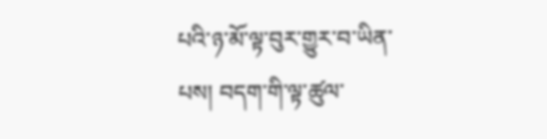པའི་ཉ་མོ་ལྟ་བུར་གྱུར་བ་ཡིན་པས། བདག་གི་ལྟ་ཚུལ་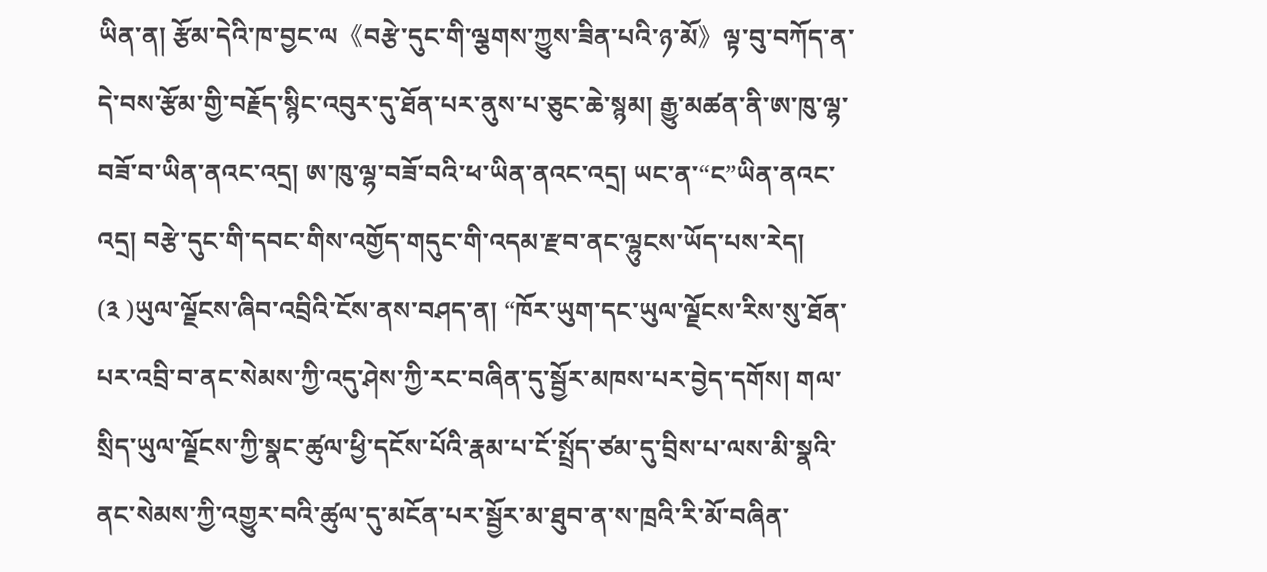ཡིན་ན། རྩོམ་དེའི་ཁ་བྱང་ལ《བརྩེ་དུང་གི་ལྕགས་ཀྱུས་ཟིན་པའི་ཉ་མོ》ལྟ་བུ་བཀོད་ན་དེ་བས་རྩོམ་གྱི་བརྗོད་སྙིང་འབུར་དུ་ཐོན་པར་ནུས་པ་ཅུང་ཆེ་སྙམ། རྒྱུ་མཚན་ནི་ཨ་ཁུ་ལྷ་བཟོ་བ་ཡིན་ནའང་འདྲ། ཨ་ཁུ་ལྷ་བཟོ་བའི་ཕ་ཡིན་ནའང་འདྲ། ཡང་ན་“ང”ཡིན་ནའང་འདྲ། བརྩེ་དུང་གི་དབང་གིས་འགྱོད་གདུང་གི་འདམ་རྫབ་ནང་ལྷུངས་ཡོད་པས་རེད།
(༣ )ཡུལ་ལྗོངས་ཞིབ་འབྲིའི་ངོས་ནས་བཤད་ན། “ཁོར་ཡུག་དང་ཡུལ་ལྗོངས་རིས་སུ་ཐོན་པར་འབྲི་བ་ནང་སེམས་ཀྱི་འདུ་ཤེས་ཀྱི་རང་བཞིན་དུ་སྦྱོར་མཁས་པར་བྱེད་དགོས། གལ་སྲིད་ཡུལ་ལྗོངས་ཀྱི་སྣང་ཚུལ་ཕྱི་དངོས་པོའི་རྣམ་པ་ངོ་སྤྲོད་ཙམ་དུ་བྲིས་པ་ལས་མི་སྣའི་ནང་སེམས་ཀྱི་འགྱུར་བའི་ཚུལ་དུ་མངོན་པར་སྦྱོར་མ་ཐུབ་ན་ས་ཁྲའི་རི་མོ་བཞིན་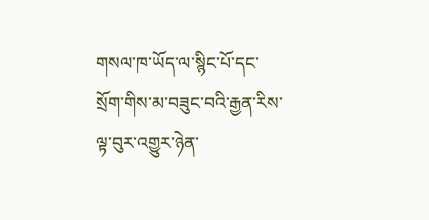གསལ་ཁ་ཡོད་ལ་སྙིང་པོ་དང་སྲོག་གིས་མ་བཟུང་བའི་རྒྱན་རིས་ལྟ་བུར་འགྱུར་ཉེན་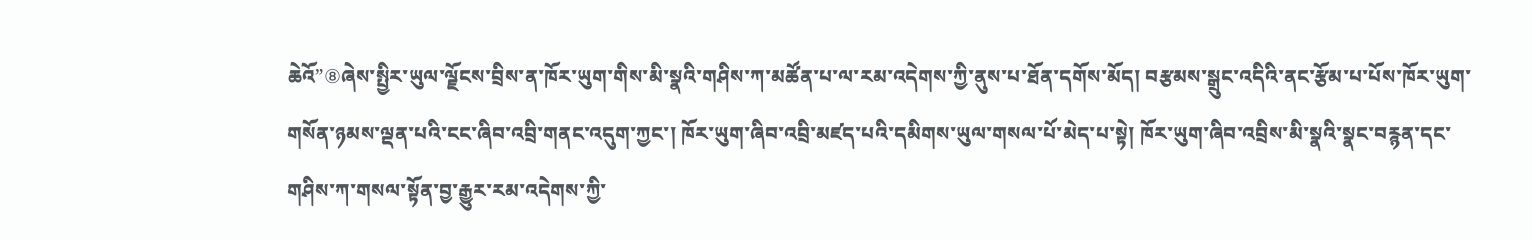ཆེའོ”⑧ཞེས་སྤྱིར་ཡུལ་ལྗོངས་བྲིས་ན་ཁོར་ཡུག་གིས་མི་སྣའི་གཤིས་ཀ་མཚོན་པ་ལ་རམ་འདེགས་ཀྱི་ནུས་པ་ཐོན་དགོས་མོད། བརྩམས་སྒྲུང་འདིའི་ནང་རྩོམ་པ་པོས་ཁོར་ཡུག་ གསོན་ཉམས་ལྡན་པའི་ངང་ཞིབ་འབྲི་གནང་འདུག་ཀྱང་། ཁོར་ཡུག་ཞིབ་འབྲི་མཛད་པའི་དམིགས་ཡུལ་གསལ་པོ་མེད་པ་སྟེ། ཁོར་ཡུག་ཞིབ་འབྲིས་མི་སྣའི་སྣང་བརྙན་དང་གཤིས་ཀ་གསལ་སྟོན་བྱ་རྒྱུར་རམ་འདེགས་ཀྱི་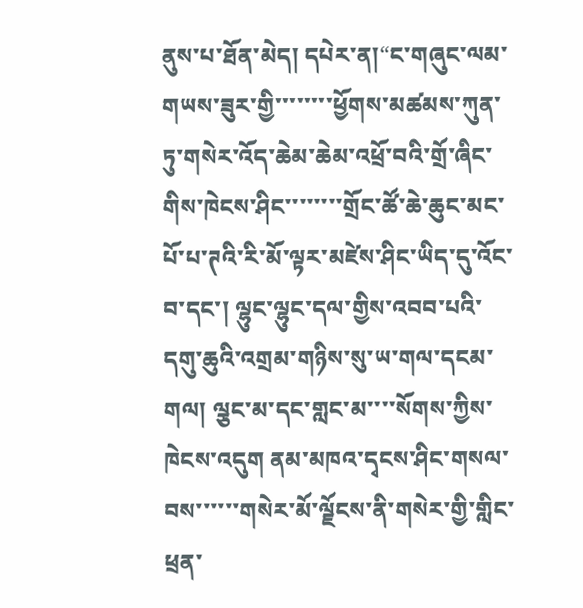ནུས་པ་ཐོན་མེད། དཔེར་ན།“ང་གཞུང་ལམ་གཡས་ཟུར་གྱི་་་་་་་་ཕྱོགས་མཚམས་ཀུན་ཏུ་གསེར་འོད་ཆེམ་ཆེམ་འཕྲོ་བའི་གྲོ་ཞིང་གིས་ཁེངས་ཤིང་་་་་་་་གྲོང་ཚོ་ཆེ་ཆུང་མང་པོ་པ་ཊའི་རི་མོ་ལྟར་མཛེས་ཤིང་ཡིད་དུ་འོང་བ་དང་། ལྷུང་ལྷུང་དལ་གྱིས་འབབ་པའི་དགུ་ཆུའི་འགྲམ་གཉིས་སུ་ཡ་གལ་དངམ་གལ། ལྕང་མ་དང་གླང་མ་་་་སོགས་ཀྱིས་ཁེངས་འདུག ནམ་མཁའ་དྭངས་ཤིང་གསལ་བས་་་་་་གསེར་མོ་ལྗོངས་ནི་གསེར་གྱི་གླིང་ཕྲན་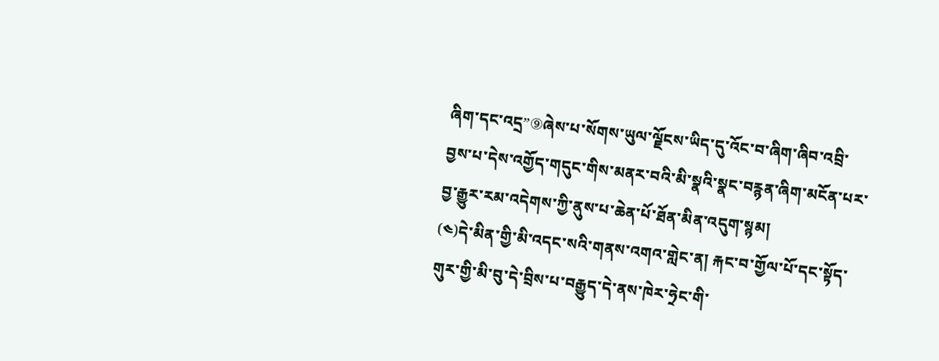ཞིག་དང་འདྲ”⑨ཞེས་པ་སོགས་ཡུལ་ལྗོངས་ཡིད་དུ་འོང་བ་ཞིག་ཞིབ་འབྲི་བྱས་པ་དེས་འགྱོད་གདུང་གིས་མནར་བའི་མི་སྣའི་སྣང་བརྙན་ཞིག་མངོན་པར་བྱ་རྒྱུར་རམ་འདེགས་ཀྱི་ནུས་པ་ཆེན་པོ་ཐོན་མིན་འདུག་སྙམ།
(༤)དེ་མིན་གྱི་མི་འདང་སའི་གནས་འགའ་གླེང་ན། རྐང་བ་གྱོལ་པོ་དང་སྟོད་གུར་གྱི་མི་བུ་དེ་བྲིས་པ་བརྒྱུད་དེ་ནས་ཁེར་ཧྲེང་གི་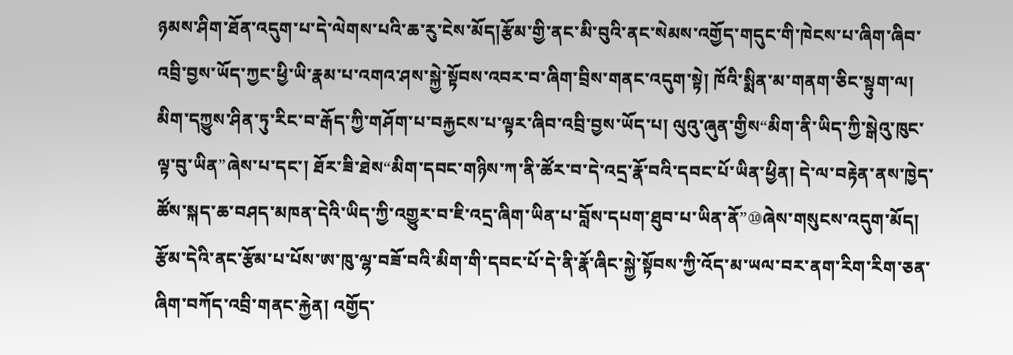ཉམས་ཤིག་ཐོན་འདུག་པ་དེ་ལེགས་པའི་ཆ་རུ་ངེས་མོད།རྩོམ་གྱི་ནང་མི་བུའི་ནང་སེམས་འགྱོད་གདུང་གི་ཁེངས་པ་ཞིག་ཞིབ་འབྲི་བྱས་ཡོད་ཀྱང་ཕྱི་ཡི་རྣམ་པ་འགའ་ཤས་སྐྱེ་སྟོབས་འབར་བ་ཞིག་བྲིས་གནང་འདུག་སྟེ། ཁོའི་སྨིན་མ་གནག་ཅིང་སྟུག་ལ། མིག་དཀྱུས་ཤིན་ཏུ་རིང་བ་རྒོད་ཀྱི་གཤོག་པ་བརྐྱངས་པ་ལྟར་ཞིབ་འབྲི་བྱས་ཡོད་པ། ལུའུ་ཞུན་གྱིས“མིག་ནི་ཡིད་ཀྱི་སྒེའུ་ཁུང་ལྟ་བུ་ཡིན”ཞེས་པ་དང་། ཐོར་ཟི་ཐེས“མིག་དབང་གཉིས་ཀ་ནི་ཚོར་བ་དེ་འདྲ་རྣོ་བའི་དབང་པོ་ཡིན་ཕྱིན། དེ་ལ་བརྟེན་ནས་ཁྱེད་ཚོས་སྐད་ཆ་བཤད་མཁན་དེའི་ཡིད་ཀྱི་འགྱུར་བ་ཇི་འདྲ་ཞིག་ཡིན་པ་བློས་དཔག་ཐུབ་པ་ཡིན་ནོ”⑩ཞེས་གསུངས་འདུག་མོད། རྩོམ་དེའི་ནང་རྩོམ་པ་པོས་ཨ་ཁུ་ལྷ་བཟོ་བའི་མིག་གི་དབང་པོ་དེ་ནི་རྣོ་ཞིང་སྐྱེ་སྟོབས་ཀྱི་འོད་མ་ཡལ་བར་ནག་རིག་རིག་ཅན་ཞིག་བཀོད་འབྲི་གནང་རྐྱེན། འགྱོད་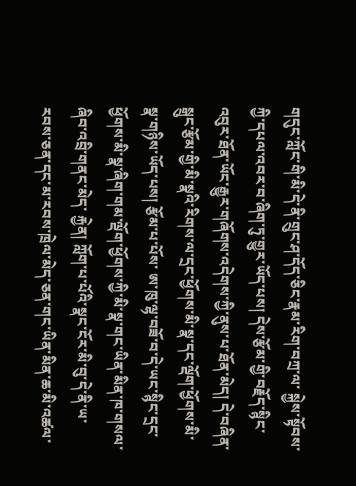གདུང་ཀློང་གི་མི་དེ་ནི་གྲུང་ཤ་དོད་ཅིང་རྣམ་རིག་བཀྲ་ལ་ སྐྱེས་སྟོབས་ཀྱི་དཔལ་འབར་བ་ཞིག་ཏུ་གྱུར་ཡོད་པས། དེས་རྩོམ་གྱི་བརྗོད་སྙིང་འབུར་ཐོན་ཡོང་རྒྱུར་གཞོགས་འདེགས་ཀྱི་ནུས་པ་ཐོན་མེད། དེ་བཞིན་སྒྲུང་རྩོམ་གྱི་མི་སྣའི་རིགས་ལ་དྲང་ཕྱོགས་མི་སྣ་དང་ལྡོག་ཕྱོགས་མི་སྣ་གཉིས་ཡོད་པས། རྩོམ་པ་པོས་ ཨ་ཁུ་ལྷ་བཟོ་བ་དེ་ཡང་སྙིང་དྲང་ཕྱོགས་མི་སྣ་ཞིག་གམ་ལྡོག་ཕྱོགས་ཀྱི་མི་སྣ་གང་ཡིན་མིན་ཁ་གསལ་ཞིབ་འབྲི་གནང་མེད་ རྐྱེན། ཀློག་པ་པོའི་སྣང་ངོར་མི་བུ་དེ་ནི་ཡ་རབས་ཅན་དང་མ་རབས་ཁྲེལ་མེད་ཅན་གང་ཡིན་མིན་ཆ་མི་འཚལ་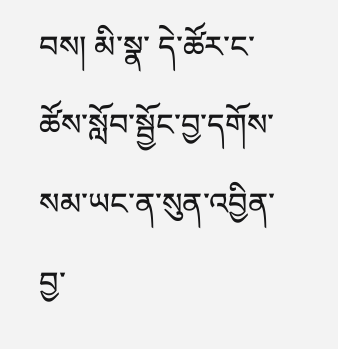བས། མི་སྣ་ དེ་ཚོར་ང་ཚོས་སློབ་སྦྱོང་བྱ་དགོས་སམ་ཡང་ན་སུན་འབྱིན་བྱ་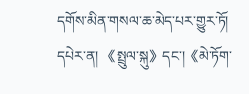དགོས་མིན་གསལ་ཆ་མེད་པར་གྱུར་ཏོ། དཔེར་ན། 《སྤྲུལ་སྐུ》དང་།《མེ་ཏོག་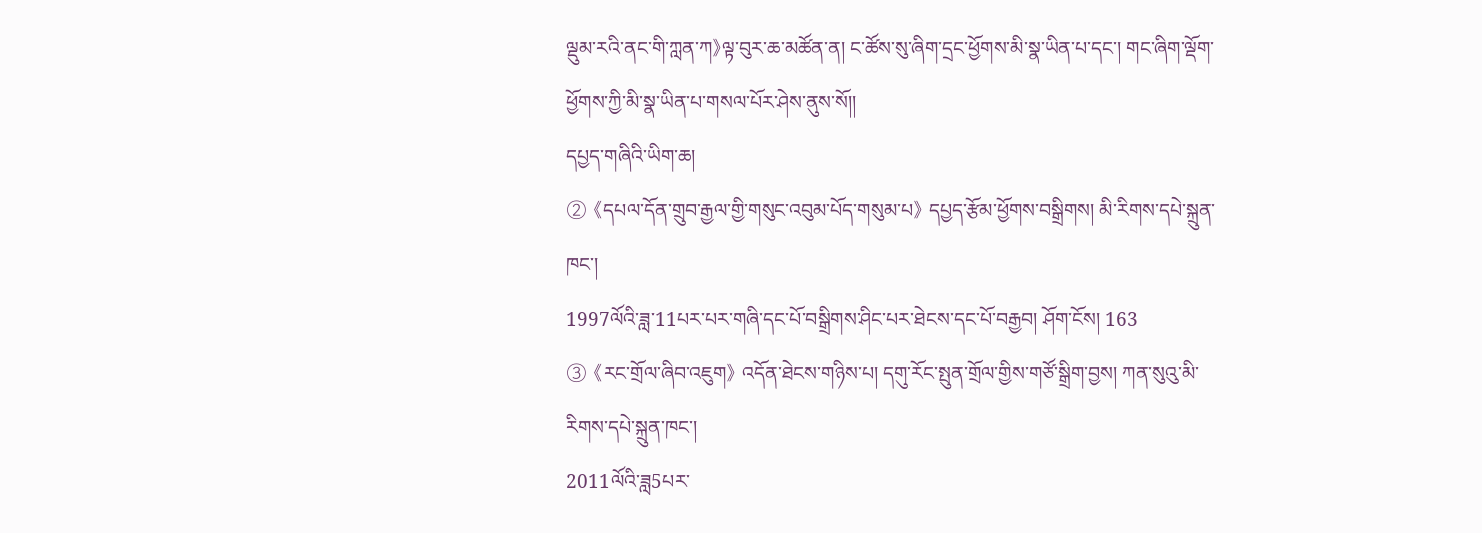ལྡུམ་རའི་ནང་གི་ཀླན་ཀ》ལྟ་བུར་ཆ་མཚོན་ན། ང་ཚོས་སུ་ཞིག་དྲང་ཕྱོགས་མི་སྣ་ཡིན་པ་དང་། གང་ཞིག་ལྡོག་ཕྱོགས་ཀྱི་མི་སྣ་ཡིན་པ་གསལ་པོར་ཤེས་ནུས་སོ།།
དཔྱད་གཞིའི་ཡིག་ཆ།
② 《དཔལ་དོན་གྲུབ་རྒྱལ་གྱི་གསུང་འབུམ་པོད་གསུམ་པ》 དཔྱད་རྩོམ་ཕྱོགས་བསྒྲིགས། མི་རིགས་དཔེ་སྐྲུན་ཁང་།
1997ལོའི་ཟླ་11པར་པར་གཞི་དང་པོ་བསྒྲིགས་ཤིང་པར་ཐེངས་དང་པོ་བརྒྱབ། ཤོག་ངོས། 163
③ 《རང་གྲོལ་ཞིབ་འཇུག》 འདོན་ཐེངས་གཉིས་པ། དགུ་རོང་སྤུན་གྲོལ་གྱིས་གཙོ་སྒྲིག་བྱས། ཀན་སུའུ་མི་རིགས་དཔེ་སྐྲུན་ཁང་།
2011ལོའི་ཟླ5པར་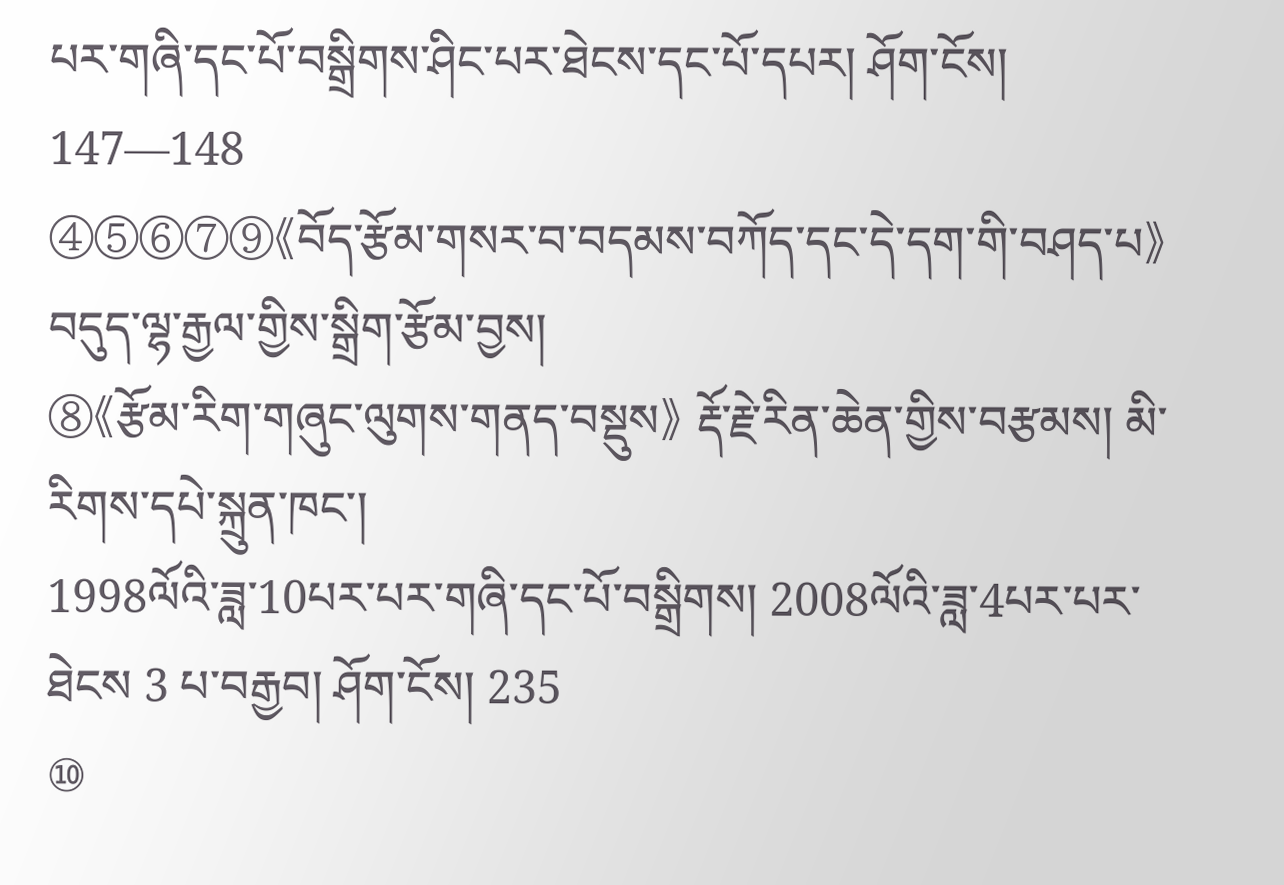པར་གཞི་དང་པོ་བསྒྲིགས་ཤིང་པར་ཐེངས་དང་པོ་དཔར། ཤོག་ངོས། 147—148
④⑤⑥⑦⑨《བོད་རྩོམ་གསར་བ་བདམས་བཀོད་དང་དེ་དག་གི་བཤད་པ》བདུད་ལྷ་རྒྱལ་གྱིས་སྒྲིག་རྩོམ་བྱས།
⑧《རྩོམ་རིག་གཞུང་ལུགས་གནད་བསྡུས》 རྡོ་རྗེ་རིན་ཆེན་གྱིས་བརྩམས། མི་རིགས་དཔེ་སྐྲུན་ཁང་།
1998ལོའི་ཟླ་10པར་པར་གཞི་དང་པོ་བསྒྲིགས། 2008ལོའི་ཟླ་4པར་པར་ཐེངས 3 པ་བརྒྱབ། ཤོག་ངོས། 235
⑩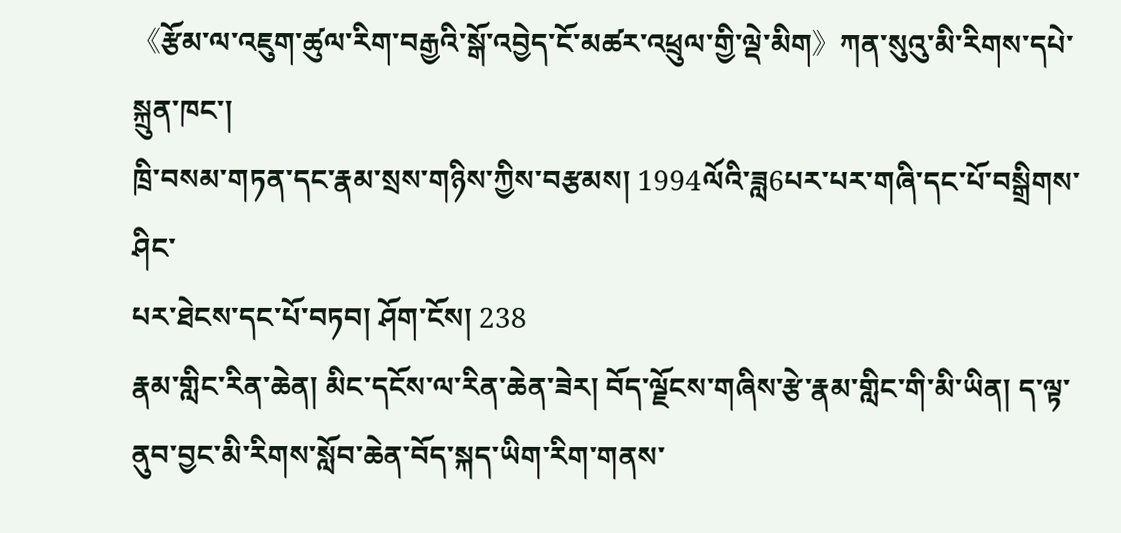《རྩོམ་ལ་འཇུག་ཚུལ་རིག་བརྒྱའི་སྒོ་འབྱེད་ངོ་མཚར་འཕྲུལ་གྱི་ལྡེ་མིག》ཀན་སུའུ་མི་རིགས་དཔེ་སྐྲུན་ཁང་།
ཁྲི་བསམ་གཏན་དང་རྣམ་སྲས་གཉིས་ཀྱིས་བརྩམས། 1994ལོའི་ཟླ6པར་པར་གཞི་དང་པོ་བསྒྲིགས་ཤིང་
པར་ཐེངས་དང་པོ་བཏབ། ཤོག་ངོས། 238
རྣམ་གླིང་རིན་ཆེན། མིང་དངོས་ལ་རིན་ཆེན་ཟེར། བོད་ལྗོངས་གཞིས་རྩེ་རྣམ་གླིང་གི་མི་ཡིན། ད་ལྟ་ནུབ་བྱང་མི་རིགས་སློབ་ཆེན་བོད་སྐད་ཡིག་རིག་གནས་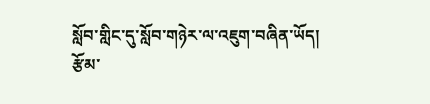སློབ་གླིང་དུ་སློབ་གཉེར་ལ་འཇུག་བཞིན་ཡོད།
རྩོམ་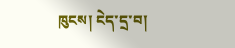ཁུངས། ངེད་དྲ་བ།